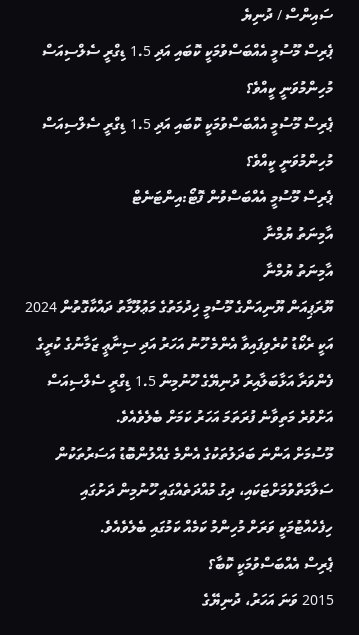ސައިންސް / ދުނިޔެ
ޕެރިސް މޫސުމީ އެއްބަސްވުމަކީ ކޮބައި އަދި 1.5 ޑިގްރީ ސެލްސިއަސް މުހިންމުވަނީ ކީއްވެ؟
ޕެރިސް މޫސުމީ އެއްބަސްވުމަކީ ކޮބައި އަދި 1.5 ޑިގްރީ ސެލްސިއަސް މުހިންމުވަނީ ކީއްވެ؟
ޕެރިސް މޫސުމީ އެއްބަސްވުން ފޮޓޯ:އިންޓަނެޓް
އާމިނަތު ޔުމްނާ
އާމިނަތު ޔުމްނާ
ޔޫރަޕިއަން ޔޫނިއަންގެ މޫސުމީ ޚިދުމަތުގެ މަޢުލޫމާތު ދައްކާގޮތުން 2024 އަކީ ރެކޯޑު ކުރެވިފައިވާ އެންމެ ހޫނު އަހަރު އަދި ސިނާޢީ ޒަމާނުގެ ކުރީގެ ފެންވަރާ އަޅާބަލާއިރު ދުނިޔޭގެ ހޫނުމިން 1.5 ޑިގްރީ ސެލްސިއަސް އަށްވުރެ މަތިވާނެ ފުރަތަމަ އަހަރު ކަމަށް ބެލެވެއެވެ.
މޫސުމަށް އަންނަ ބަދަލުތަކުގެ އެންމެ ގެއްލުންބޮޑު އަސަރުތަކުން ސަލާމަތްވުމަށްޓަކައި، ދިގު މުއްދަތެއްގައި ހޫނުމިން ދަށުގައި ހިފެހެއްޓުމަކީ ވަރަށް މުހިންމު ކަމެއް ކަމުގައި ބެލެވެއެވެ.
ޕެރިސް އެއްބަސްވުމަކީ ކޮބާ؟
2015 ވަނަ އަހަރު، ދުނިޔޭގެ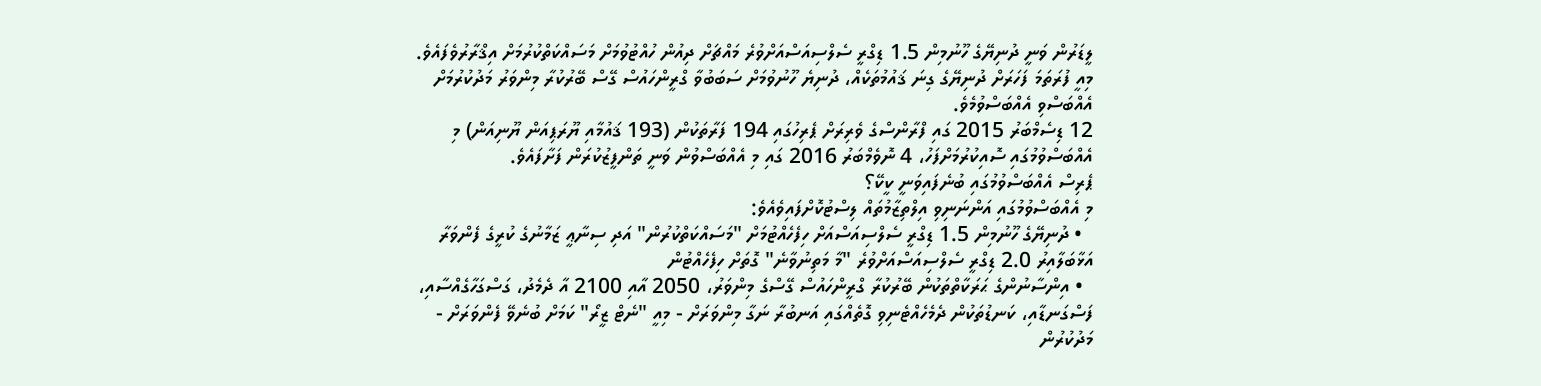ލީޑަރުން ވަނީ ދުނިޔޭގެ ހޫނުމިން 1.5 ޑިގްރީ ސެލްސިއަސްއަށްވުރެ މައްޗަށް ދިއުން ހުއްޓުވުމަށް މަސައްކަތްކުރުމަށް އިޤްރާރުވެފައެވެ.
މިއީ ފުރަތަމަ ފަހަރަށް ދުނިޔޭގެ ގިނަ ޤައުމުތަކެއް، ދުނިޔެ ހޫނުވުމަށް ސަބަބުވާ ގްރީންހައުސް ގޭސް ބޭރުކުރާ މިންވަރު މަދުކުރުމަށް އެއްބަސްވި އެއްބަސްވުމެވެ.
12 ޑިސެމްބަރު 2015 ގައި ފްރާންސްގެ ވެރިރަށް ޕެރިހުގައި 194 ފަރާތަކުން (193 ޤައުމާއި ޔޫރަޕިއަން ޔޫނިއަން) މި އެއްބަސްވުމުގައި ސޮއިކުރުމަށްފަހު، 4 ނޮވެމްބަރު 2016 ގައި މި އެއްބަސްވުން ވަނީ ތަންފީޒުކުރަން ފަށާފައެވެ.
ޕެރިސް އެއްބަސްވުމުގައި ބުނެފައިވަނީ ކީކޭ؟
މި އެއްބަސްވުމުގައި އަންނަނިވި އިލްތިޒާމުތައް ލިސްޓުކޮށްފައިވެއެވެ:
  • ދުނިޔޭގެ ހޫނުމިން 1.5 ޑިގްރީ ސެލްސިއަސްއަށް ހިފެހެއްޓުމަށް "މަސައްކަތްކުރުން" އަދި ސިނާޢީ ޒަމާނުގެ ކުރީގެ ފެންވަރާ އަޅާބަލާއިރު 2.0 ޑިގްރީ ސެލްސިއަސްއަށްވުރެ "މާ މަތިނުވާނެ" ގޮތަށް ހިފެހެއްޓުން
  • އިންސާނުންގެ ޙަރަކާތްތަކުން ބޭރުކުރާ ގްރީންހައުސް ގޭސްގެ މިންވަރު، 2050 އާއި 2100 އާ ދެމެދު، ގަސްގަހާގެއްސާއި، ފަސްގަނޑާއި، ކަނޑުތަކުން ދެމެހެއްޓެނިވި ގޮތެއްގައި އަނބުރާ ނަގާ މިންވަރަށް - މިއީ "ނެޓް ޒީރޯ" ކަމަށް ބުނެވޭ ފެންވަރަށް - މަދުކުރުން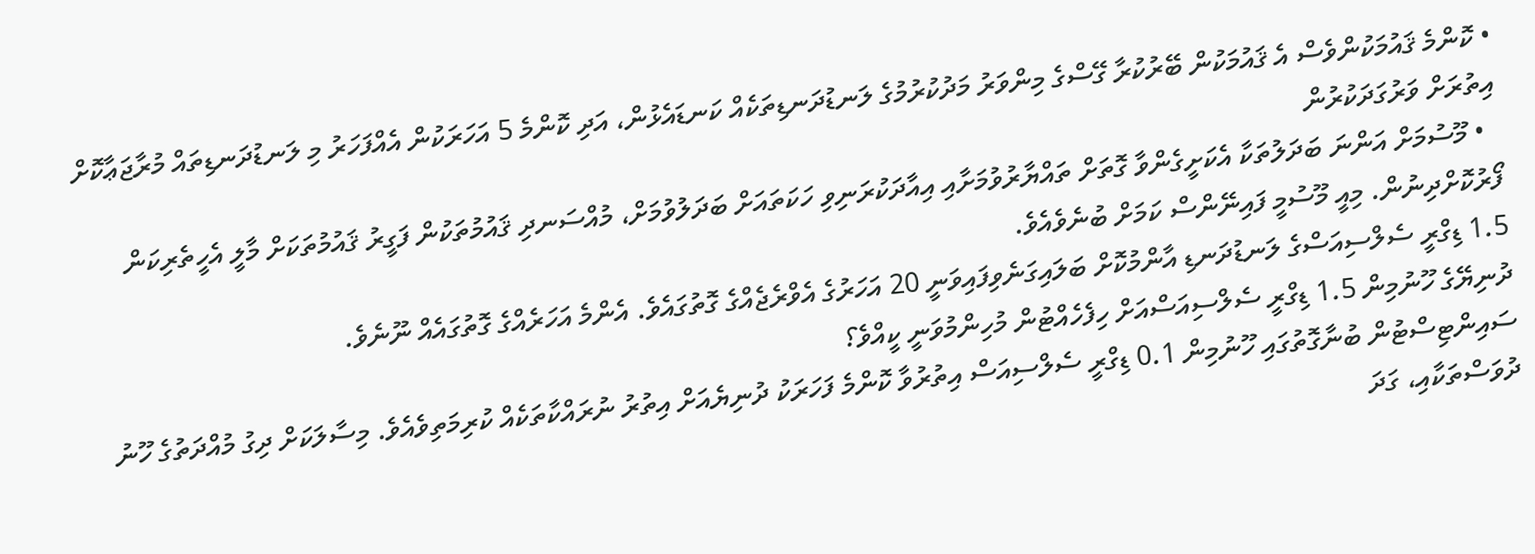• ކޮންމެ ޤައުމަކުންވެސް އެ ޤައުމަކުން ބޭރުކުރާ ގޭސްގެ މިންވަރު މަދުކުރުމުގެ ލަނޑުދަނޑިތަކެއް ކަނޑައެޅުން، އަދި ކޮންމެ 5 އަހަރަކުން އެއްފަހަރު މި ލަނޑުދަނޑިތައް މުރާޖަޢާކޮށް އިތުރަށް ވަރުގަދަކުރުން
  • މޫސުމަށް އަންނަ ބަދަލުތަކާ އެކަށީގެންވާ ގޮތަށް ތައްޔާރުވުމަށާއި އިއާދަކުރަނިވި ހަކަތައަށް ބަދަލުވުމަށް، މުއްސަނދި ޤައުމުތަކުން ފަގީރު ޤައުމުތަކަށް މާލީ އެހީތެރިކަން ފޯރުކޮށްދިނުން. މިއީ މޫސުމީ ފައިނޭންސް ކަމަށް ބުނެވެއެވެ.
1.5 ޑިގްރީ ސެލްސިއަސްގެ ލަނޑުދަނޑި އާންމުކޮށް ބަލައިގަނެވިފައިވަނީ 20 އަހަރުގެ އެވްރެޖެއްގެ ގޮތުގައެވެ. އެންމެ އަހަރެއްގެ ގޮތުގައެއް ނޫނެވެ.
ދުނިޔޭގެ ހޫނުމިން 1.5 ޑިގްރީ ސެލްސިއަސްއަށް ހިފެހެއްޓުން މުހިންމުވަނީ ކީއްވެ؟
ސައިންޓިސްޓުން ބުނާގޮތުގައި ހޫނުމިން 0.1 ޑިގްރީ ސެލްސިއަސް އިތުރުވާ ކޮންމެ ފަހަރަކު ދުނިޔެއަށް އިތުރު ނުރައްކާތަކެއް ކުރިމަތިވެއެވެ. މިސާލަކަށް ދިގު މުއްދަތުގެ ހޫނު ދުވަސްތަކާއި، ގަދަ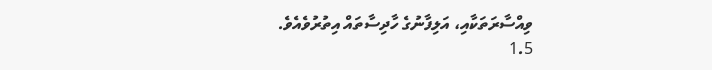ވިއްސާރަތަކާއި، އަލިފާނުގެ ހާދިސާތައް އިތުރުވެއެވެ.
1.5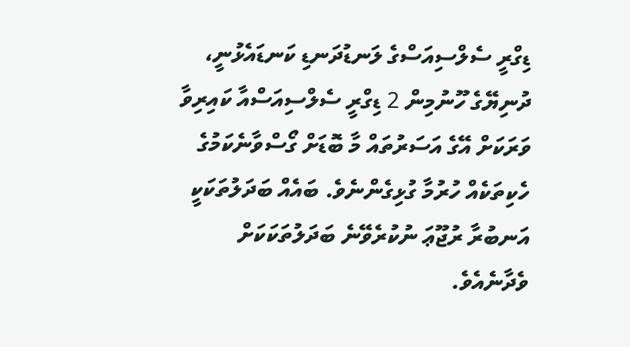ޑިގްރީ ސެލްސިއަސްގެ ލަނޑުދަނޑި ކަނޑައެޅުނީ، ދުނިޔޭގެ ހޫނުމިން 2 ޑިގްރީ ސެލްސިއަސްއާ ކައިރިވާ ވަރަކަށް އޭގެ އަސަރުތައް މާ ބޮޑަށް ގޯސްވާނެކަމުގެ  ހެކިތަކެއް ހުރުމާ ގުޅިގެންނެވެ. ބައެއް ބަދަލުތަކަކީ އަނބުރާ ރުޖޫޢަ ނުކުރެވޭނެ ބަދަލުތަކަކަށް ވެދާނެއެވެ.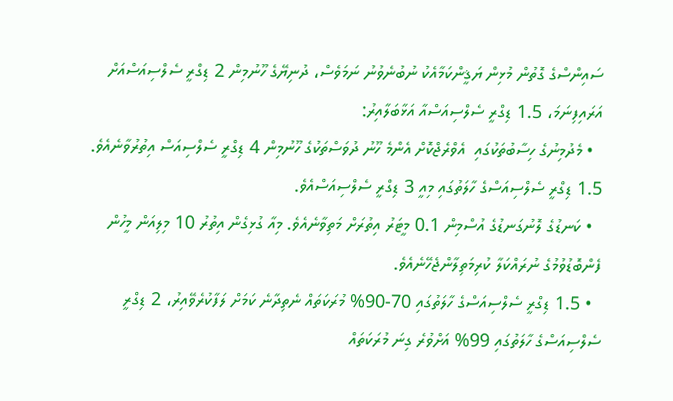ސައިންސްގެ ގޮތުން މުޅިން ޔަޤީންކަމާއެކު ނުބުނެވުނު ނަމަވެސް، ދުނިޔޭގެ ހޫނުމިން 2 ޑިގްރީ ސެލްސިއަސްއަށް އަރައިފިނަމަ، 1.5 ޑިގްރީ ސެލްސިއަސްއާ އަޅާބަލާއިރު:
  • މެދުމިނުގެ ހިސާބުތަކުގައި  އެވްރެޖްކޮށް އެންމެ ހޫނު ދުވަސްތަކުގެ ހޫނުމިން 4 ޑިގްރީ ސެލްސިއަސް އިތުރުވާނެއެވެ. 1.5 ޑިގްރީ ސެލްސިއަސްގެ ހާލަތުގައި މިއީ 3 ޑިގްރީ ސެލްސިއަސްއެވެ.
  • ކަނޑުގެ ލޮނުގަނޑުގެ އުސްމިން 0.1 މީޓަރު އިތުރަށް މަތިވާނެއެވެ. މިއާ ގުޅިގެން އިތުރު 10 މިލިއަން މީހުން ފެންބޮޑުވުމުގެ ނުރައްކަލާ ކުރިމަތިލާންޖެހޭނެއެވެ.
  • 1.5 ޑިގްރީ ސެލްސިއަސްގެ ހާލަތުގައި 70-90% މުރަކަތައް ނެތިދާނެ ކަމަށް ލަފާކުރެވޭއިރު، 2 ޑިގްރީ ސެލްސިއަސްގެ ހާލަތުގައި 99% އަށްވުރެ ގިނަ މުރަކަތައް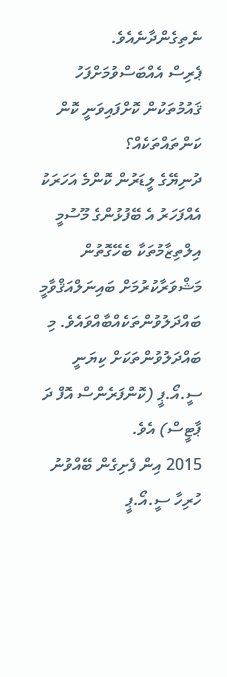ނެތިގެންދާނެއެވެ.
ޕެރިސް އެއްބަސްވުމަށްފަހު ޤައުމުތަކުން ކޮށްފައިވަނީ ކޮން ކަންތައްތަކެއް؟
ދުނިޔޭގެ ލީޑަރުން ކޮންމެ އަހަރަކު އެއްފަހަރު އެ ބޭފުޅުންގެ މޫސުމީ އިލްތިޒާމުތަކާ ބެހޭގޮތުން މަޝްވަރާކުރުމަށް ބައިނަލްއަޤްވާމީ ބައްދަލުވުންތަކެއްބާއްވައެވެ. މި ބައްދަލުވުންތަކަށް ކިޔަނީ ސީ.އޯ.ޕީ (ކޮންފަރެންސް އޮފް ދަ ޕާޓީސް) އެވެ.
2015 އިން ފެށިގެން ބޭއްވުނު ހުރިހާ ސީ.އޯ.ޕީ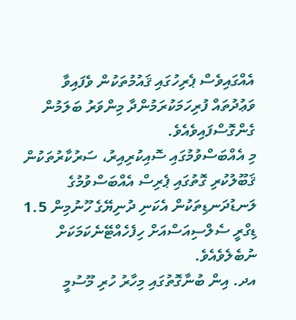އެއްގައިވެސް ޕެރިހުގައި ޤައުމުތަކުން ވެފައިވާ ވަޢުދުތައް ފުރިހަމަކުރަމުންދާ މިންވަރު ބަލަމުން ގެންގޮސްފައިވެއެވެ.
މި އެއްބަސްވުމުގައި ސޮއިކުރިއިރު، ސަރުކާރުތަކުން ޤަބޫލުކުރި ގޮތުގައި ޕެރިސް އެއްބަސްވުމުގެ ލަނޑުދަނޑިތަކުން އެކަނި ދުނިޔޭގެ ހޫނުމިން 1.5 ޑިގްރީ ސެލްސިއަސްއަށް ހިފެހެއްޓޭނެކަމަކަށް ނުބެލެވެއެވެ.
އދ. އިން ބުނާގޮތުގައި މިހާރު ހުރި މޫސުމީ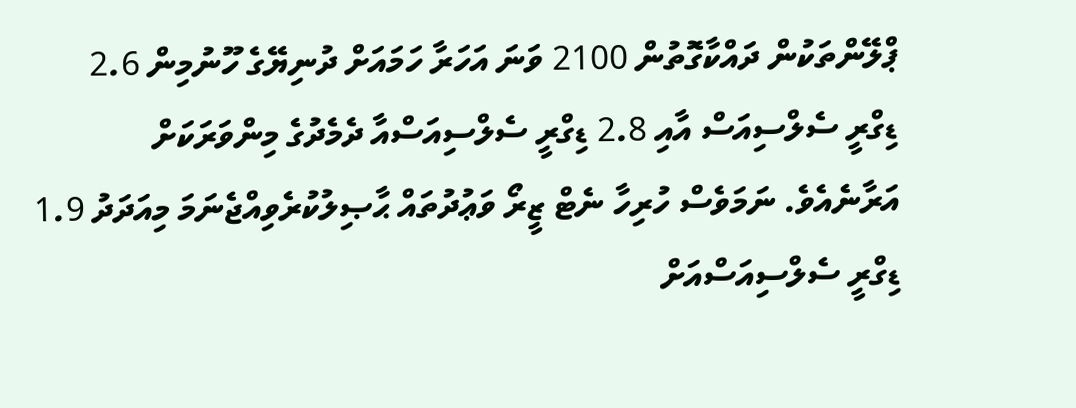ޕްލޭންތަކުން ދައްކާގޮތުން 2100 ވަނަ އަހަރާ ހަމައަށް ދުނިޔޭގެ ހޫނުމިން 2.6 ޑިގްރީ ސެލްސިއަސް އާއި 2.8 ޑިގްރީ ސެލްސިއަސްއާ ދެމެދުގެ މިންވަރަކަށް އަރާނެއެވެ. ނަމަވެސް ހުރިހާ ނެޓް ޒީރޯ ވަޢުދުތައް ޙާޞިލުކުރެވިއްޖެނަމަ މިއަދަދު 1.9 ޑިގްރީ ސެލްސިއަސްއަށް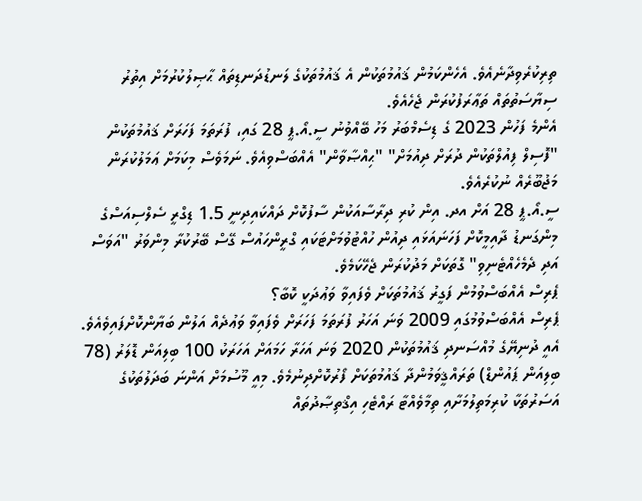ތިރިކުރެވިދާނެއެވެ. އެހެންކަމުން ޤައުމުތަކުން އެ ޤައުމުތަކުގެ ލަނޑުދަނޑިތައް ޙާޞިލުކުރުމަށް އިތުރު ސިޔާސަތުތައް ތަޢާރަފުކުރަން ޖެހެއެވެ.
އެންމެ ފަހުން 2023 ގެ ޑިސެމްބަރު މަހު ބޭއްވުނު ސީ.އޯ.ޕީ 28 ގައި، ފުރަތަމަ ފަހަރަށް ޤައުމުތަކުން "ފޮސިލް ފިއުލްތަކުން ދުރަށް ދިއުމަށް" "ޙިއްޞާވާން" އެއްބަސްވިއެވެ. ނަމަވެސް މިކަމަށް ޢަމަލުކުރަން މަޖުބޫރެއް ނުކުރެއެވެ.
ސީ.އޯ.ޕީ 28 އަށް އދ. އިން ކުރި ދިރާސާއަކުން ސާފުކޮށް ދައްކައިދިނީ 1.5 ޑިގްރީ ސެލްސިއަސްގެ މިންގަނޑު ދާއިމީކޮށް ފަހަނައަޅައި ދިއުން ހުއްޓުވުމަށްޓަކައި ގްރީންހައުސް ގޭސް ބޭރުކުރާ މިންވަރު "އަވަސް އަދި ދެމެހެއްޓެނިވި" ގޮތަކަށް މަދުކުރަން ޖެހޭކަމެވެ.
ޕެރިސް އެއްބަސްވުމުން ފަގީރު ޤައުމުތަކަށް ވެފައިވާ ވަޢުދަކީ ކޮބާ؟
ޕެރިސް އެއްބަސްވުމުގައި 2009 ވަނަ އަހަރު ފުރަތަމަ ފަހަރަށް ވެފައިވާ ވަޢުދެއް އަލުން ބަޔާންކޮށްފައިވެއެވެ. އެއީ ދުނިޔޭގެ މުއްސަނދި ޤައުމުތަކުން 2020 ވަނަ އަހަރާ ހަމައަށް އަހަރަކު 100 ބިލިއަން ޑޮލަރު (78 ބިލިއަން ޕައުންޑް) ތަރައްޤީވަމުންދާ ޤައުމުތަކަށް ފޯރުކޮށްދިނުމެވެ. މިއީ މޫސުމަށް އަންނަ ބަދަލުތަކުގެ އަސަރުތަކާ ކުރިމަތިލުމަށާއި ތިމާވެއްޓާ ރައްޓެހި އިޤްތިޞާދުތައް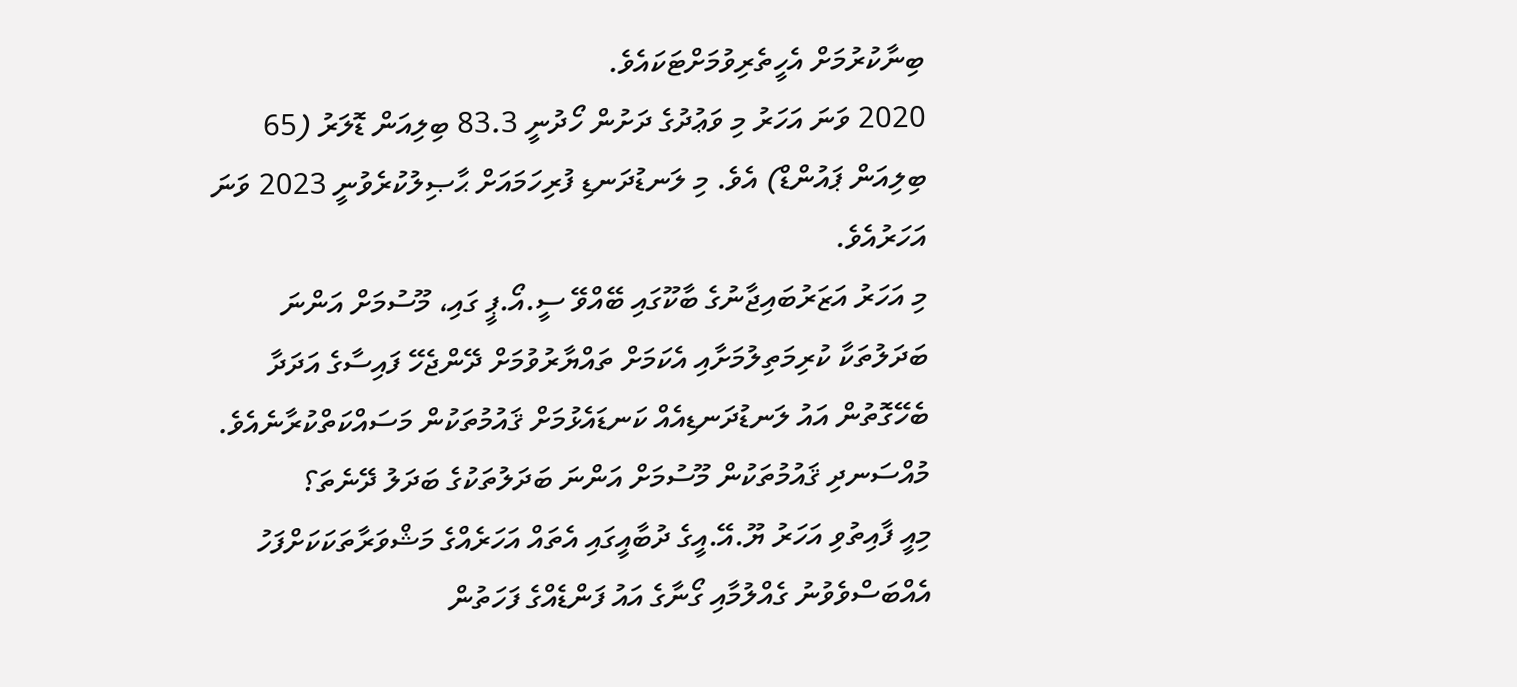ބިނާކުރުމަށް އެހީތެރިވުމަށްޓަކައެވެ.
2020 ވަނަ އަހަރު މި ވަޢުދުގެ ދަށުން ހޯދުނީ 83.3 ބިލިއަން ޑޮލަރު (65 ބިލިއަން ޕައުންޑް) އެވެ. މި ލަނޑުދަނޑި ފުރިހަމައަށް ޙާޞިލުކުރެވުނީ 2023 ވަނަ އަހަރުއެވެ.
މި އަހަރު އަޒަރުބައިޖާނުގެ ބާކޫގައި ބޭއްވޭ ސީ.އޯ.ޕީ ގައި، މޫސުމަށް އަންނަ ބަދަލުތަކާ ކުރިމަތިލުމަށާއި އެކަމަށް ތައްޔާރުވުމަށް ދޭންޖެހޭ ފައިސާގެ އަދަދާ ބެހޭގޮތުން އައު ލަނޑުދަނޑިއެއް ކަނޑައެޅުމަށް ޤައުމުތަކުން މަސައްކަތްކުރާނެއެވެ.
މުއްސަނދި ޤައުމުތަކުން މޫސުމަށް އަންނަ ބަދަލުތަކުގެ ބަދަލު ދޭނެތަ؟
މިއީ ފާއިތުވި އަހަރު ޔޫ.އޭ.އީގެ ދުބާއީގައި އެތައް އަހަރެއްގެ މަޝްވަރާތަކަކަށްފަހު އެއްބަސްވެވުނު ގެއްލުމާއި ގޯނާގެ އައު ފަންޑެއްގެ ފަހަތުން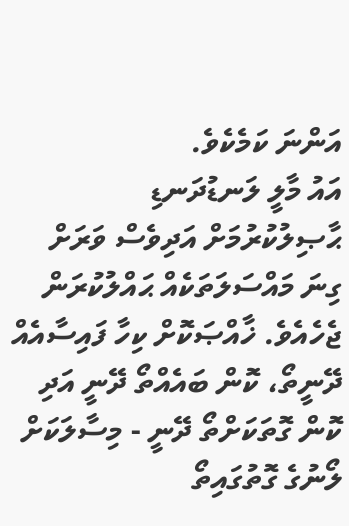އަންނަ ކަމެކެވެ.
އައު މާލީ ލަނޑުދަނޑި ޙާޞިލުކުރުމަށް އަދިވެސް ވަރަށް ގިނަ މައްސަލަތަކެއް ޙައްލުކުރަން ޖެހެއެވެ. ޚާއްޞަކޮށް ކިހާ ފައިސާއެއް ދޭނީތޯ، ކޮން ބައެއްތޯ ދޭނީ އަދި ކޮން ގޮތަކަށްތޯ ދޭނީ - މިސާލަކަށް ލޯނުގެ ގޮތުގައިތޯ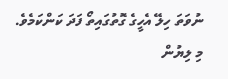ނުވަތަ ހިލޭ އެހީގެ ގޮތުގައިތޯ ފަދަ ކަންކަމެވެ.
މި ލިޔުން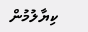ކިޔާލުމުން